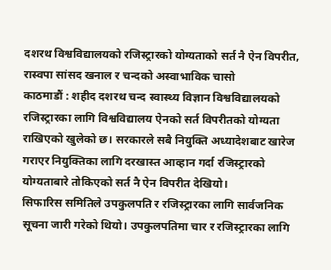दशरथ विश्वविद्यालयको रजिस्ट्रारको योग्यताको सर्त नै ऐन विपरीत, रास्वपा सांसद खनाल र चन्दको अस्वाभाविक चासो
काठमाडौं : शहीद दशरथ चन्द स्वास्थ्य विज्ञान विश्वविद्यालयको रजिस्ट्रारका लागि विश्वविद्यालय ऐनको सर्त विपरीतको योग्यता राखिएको खुलेको छ। सरकारले सबै नियुक्ति अध्यादेशबाट खारेज गराएर नियुक्तिका लागि दरखास्त आव्हान गर्दा रजिस्ट्रारको योग्यताबारे तोकिएको सर्त नै ऐन विपरीत देखियो।
सिफारिस समितिले उपकुलपति र रजिस्ट्रारका लागि सार्वजनिक सूचना जारी गरेको थियो। उपकुलपतिमा चार र रजिस्ट्रारका लागि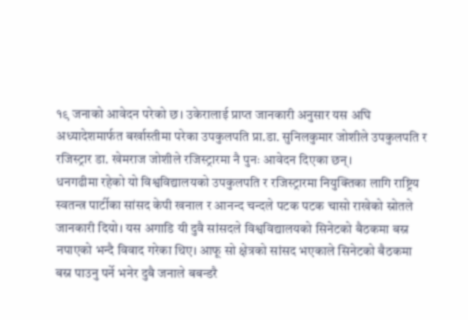१९ जनाको आवेदन परेको छ। उकेरालाई प्राप्त जानकारी अनुसार यस अघि अध्यादेशमार्फत बर्खास्तीमा परेका उपकुलपति प्रा.डा. सुनिलकुमार जोशीले उपकुलपति र रजिस्ट्रार डा. खेमराज जोशीले रजिस्ट्रारमा नै पुनः आवेदन दिएका छन्।
धनगढीमा रहेको यो विश्वविद्यालयको उपकुलपति र रजिस्ट्रारमा नियुक्तिका लागि राष्ट्रिय स्वतन्त्र पार्टीका सांसद केपी खनाल र आनन्द चन्दले पटक पटक चासो राखेको स्रोतले जानकारी दियो। यस अगाडि यी दुवै सांसदले विश्वविद्यालयको सिनेटको बैठकमा बस्न नपाएको भन्दै विवाद गरेका थिए। आफू सो क्षेत्रको सांसद भएकाले सिनेटको बैठकमा बस्न पाउनु पर्ने भनेर दुबै जनाले बबन्डरै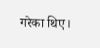गरेका थिए।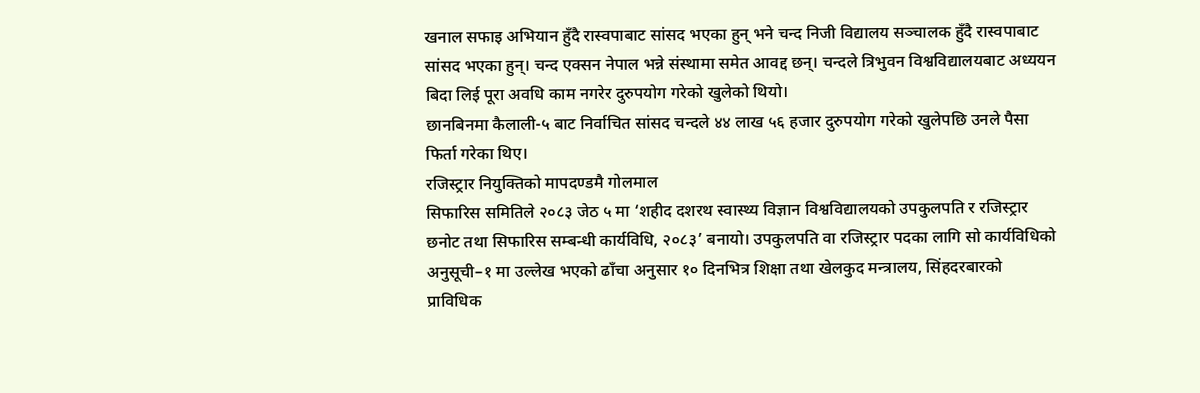खनाल सफाइ अभियान हुँदै रास्वपाबाट सांसद भएका हुन् भने चन्द निजी विद्यालय सञ्चालक हुँदै रास्वपाबाट सांसद भएका हुन्। चन्द एक्सन नेपाल भन्ने संस्थामा समेत आवद्द छन्। चन्दले त्रिभुवन विश्वविद्यालयबाट अध्ययन बिदा लिई पूरा अवधि काम नगरेर दुरुपयोग गरेको खुलेको थियो।
छानबिनमा कैलाली-५ बाट निर्वाचित सांसद चन्दले ४४ लाख ५६ हजार दुरुपयोग गरेको खुलेपछि उनले पैसा फिर्ता गरेका थिए।
रजिस्ट्रार नियुक्तिको मापदण्डमै गोलमाल
सिफारिस समितिले २०८३ जेठ ५ मा ‘शहीद दशरथ स्वास्थ्य विज्ञान विश्वविद्यालयको उपकुलपति र रजिस्ट्रार छनोट तथा सिफारिस सम्बन्धी कार्यविधि, २०८३’ बनायो। उपकुलपति वा रजिस्ट्रार पदका लागि सो कार्यविधिको अनुसूची–१ मा उल्लेख भएको ढाँचा अनुसार १० दिनभित्र शिक्षा तथा खेलकुद मन्त्रालय, सिंहदरबारको प्राविधिक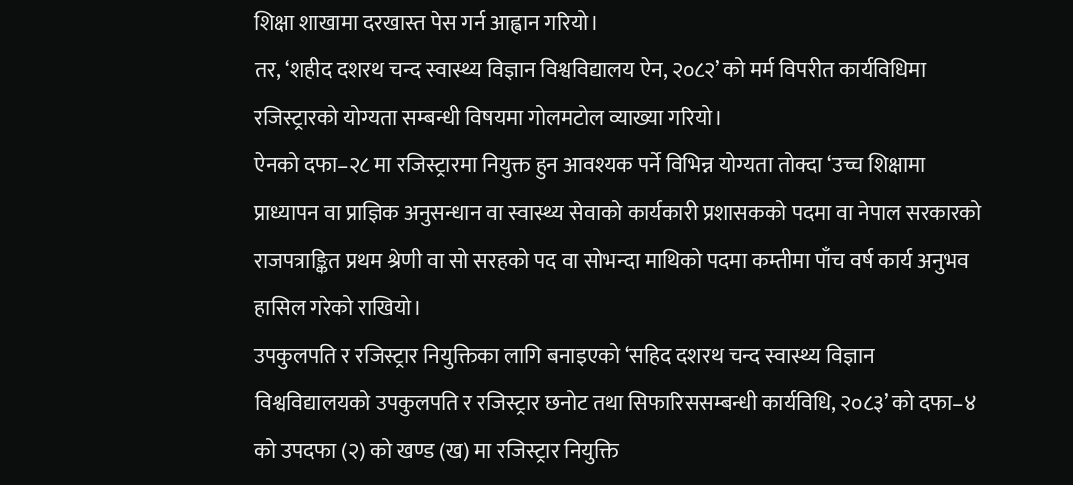शिक्षा शाखामा दरखास्त पेस गर्न आह्वान गरियो।
तर, ‘शहीद दशरथ चन्द स्वास्थ्य विज्ञान विश्वविद्यालय ऐन, २०८२’ को मर्म विपरीत कार्यविधिमा रजिस्ट्रारको योग्यता सम्बन्धी विषयमा गोलमटोल व्याख्या गरियो।
ऐनको दफा–२८ मा रजिस्ट्रारमा नियुक्त हुन आवश्यक पर्ने विभिन्न योग्यता तोक्दा ‘उच्च शिक्षामा प्राध्यापन वा प्राज्ञिक अनुसन्धान वा स्वास्थ्य सेवाको कार्यकारी प्रशासकको पदमा वा नेपाल सरकारको राजपत्राङ्कित प्रथम श्रेणी वा सो सरहको पद वा सोभन्दा माथिको पदमा कम्तीमा पाँच वर्ष कार्य अनुभव हासिल गरेको राखियो।
उपकुलपति र रजिस्ट्रार नियुक्तिका लागि बनाइएको ‘सहिद दशरथ चन्द स्वास्थ्य विज्ञान विश्वविद्यालयको उपकुलपति र रजिस्ट्रार छनोट तथा सिफारिससम्बन्धी कार्यविधि, २०८३’ को दफा–४ को उपदफा (२) को खण्ड (ख) मा रजिस्ट्रार नियुक्ति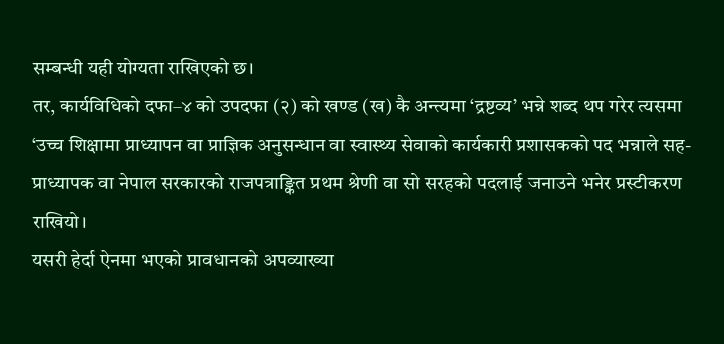सम्बन्धी यही योग्यता राखिएको छ।
तर, कार्यविधिको दफा–४ को उपदफा (२) को खण्ड (ख) कै अन्त्यमा ‘द्रष्टव्य’ भन्ने शब्द थप गरेर त्यसमा ‘उच्च शिक्षामा प्राध्यापन वा प्राज्ञिक अनुसन्धान वा स्वास्थ्य सेवाको कार्यकारी प्रशासकको पद भन्नाले सह-प्राध्यापक वा नेपाल सरकारको राजपत्राङ्कित प्रथम श्रेणी वा सो सरहको पदलाई जनाउने भनेर प्रस्टीकरण राखियो।
यसरी हेर्दा ऐनमा भएको प्रावधानको अपव्याख्या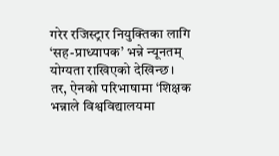गरेर रजिस्ट्रार नियुक्तिका लागि ‘सह-प्राध्यापक’ भन्ने न्यूनतम् योग्यता राखिएको देखिन्छ।
तर, ऐनको परिभाषामा ‘शिक्षक भन्नाले विश्वविद्यालयमा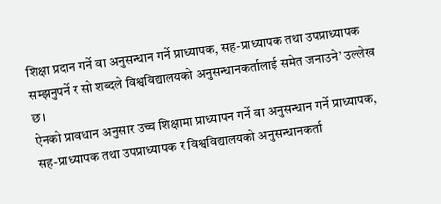शिक्षा प्रदान गर्ने वा अनुसन्धान गर्ने प्राध्यापक, सह-प्राध्यापक तथा उपप्राध्यापक सम्झनुपर्ने र सो शब्दले विश्वविद्यालयको अनुसन्धानकर्तालाई समेत जनाउने’ उल्लेख छ।
ऐनको प्रावधान अनुसार उच्च शिक्षामा प्राध्यापन गर्ने वा अनुसन्धान गर्ने प्राध्यापक, सह-प्राध्यापक तथा उपप्राध्यापक र विश्वविद्यालयको अनुसन्धानकर्ता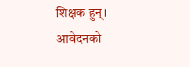शिक्षक हुन्।
आवेदनको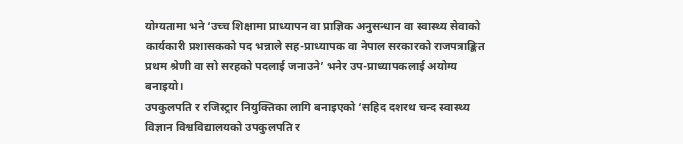योग्यतामा भने ‘उच्च शिक्षामा प्राध्यापन वा प्राज्ञिक अनुसन्धान वा स्वास्थ्य सेवाको कार्यकारी प्रशासकको पद भन्नाले सह-प्राध्यापक वा नेपाल सरकारको राजपत्राङ्कित प्रथम श्रेणी वा सो सरहको पदलाई जनाउने’ भनेर उप-प्राध्यापकलाई अयोग्य बनाइयो।
उपकुलपति र रजिस्ट्रार नियुक्तिका लागि बनाइएको ‘सहिद दशरथ चन्द स्वास्थ्य विज्ञान विश्वविद्यालयको उपकुलपति र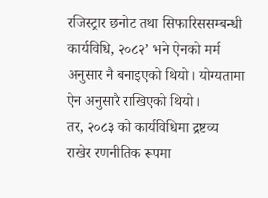रजिस्ट्रार छनोट तथा सिफारिससम्बन्धी कार्यविधि, २०८२’ भने ऐनको मर्म अनुसार नै बनाइएको थियो। योग्यतामा ऐन अनुसारै राखिएको थियो।
तर, २०८३ को कार्यविधिमा द्रष्टव्य राखेर रणनीतिक रूपमा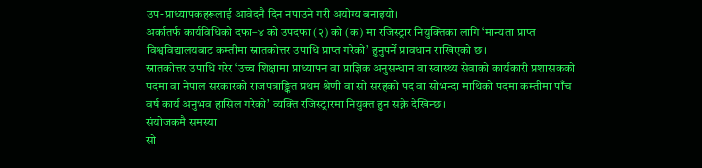उप-प्राध्यापकहरूलाई आवेदनै दिन नपाउने गरी अयोग्य बनाइयो।
अर्कातर्फ कार्यविधिको दफा–४ को उपदफा (२) को (क) मा रजिस्ट्रार नियुक्तिका लागि ‘मान्यता प्राप्त विश्वविद्यालयबाट कम्तीमा स्नातकोत्तर उपाधि प्राप्त गरेको’ हुनुपर्ने प्रावधान राखिएको छ।
स्नातकोत्तर उपाधि गरेर ‘उच्च शिक्षामा प्राध्यापन वा प्राज्ञिक अनुसन्धान वा स्वास्थ्य सेवाको कार्यकारी प्रशासकको पदमा वा नेपाल सरकारको राजपत्राङ्कित प्रथम श्रेणी वा सो सरहको पद वा सोभन्दा माथिको पदमा कम्तीमा पाँच वर्ष कार्य अनुभव हासिल गरेको’ व्यक्ति रजिस्ट्रारमा नियुक्त हुन सक्ने देखिन्छ।
संयोजकमै समस्या
सो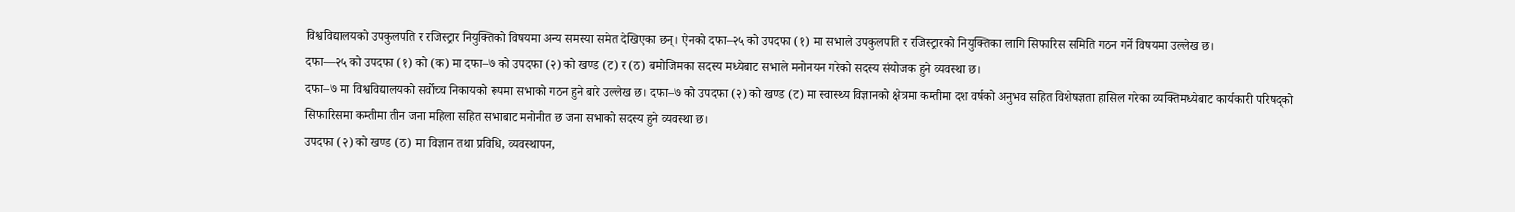विश्वविद्यालयको उपकुलपति र रजिस्ट्रार नियुक्तिको विषयमा अन्य समस्या समेत देखिएका छन्। ऐनको दफा–२५ को उपदफा (१) मा सभाले उपकुलपति र रजिस्ट्रारको नियुक्तिका लागि सिफारिस समिति गठन गर्ने विषयमा उल्लेख छ।
दफा—२५ को उपदफा (१) को (क) मा दफा–७ को उपदफा (२) को खण्ड (ट) र (ठ) बमोजिमका सदस्य मध्येबाट सभाले मनोनयन गरेको सदस्य संयोजक हुने व्यवस्था छ।
दफा–७ मा विश्वविद्यालयको सर्वोच्च निकायको रूपमा सभाको गठन हुने बारे उल्लेख छ। दफा–७ को उपदफा (२) को खण्ड (ट) मा स्वास्थ्य विज्ञानको क्षेत्रमा कम्तीमा दश वर्षको अनुभव सहित विशेषज्ञता हासिल गरेका व्यक्तिमध्येबाट कार्यकारी परिषद्को सिफारिसमा कम्तीमा तीन जना महिला सहित सभाबाट मनोनीत छ जना सभाको सदस्य हुने व्यवस्था छ।
उपदफा (२) को खण्ड (ठ) मा विज्ञान तथा प्रविधि, व्यवस्थापन,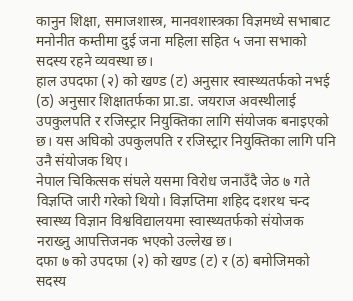कानुन शिक्षा, समाजशास्त्र, मानवशास्त्रका विज्ञमध्ये सभाबाट मनोनीत कम्तीमा दुई जना महिला सहित ५ जना सभाको सदस्य रहने व्यवस्था छ।
हाल उपदफा (२) को खण्ड (ट) अनुसार स्वास्थ्यतर्फको नभई (ठ) अनुसार शिक्षातर्फका प्रा.डा. जयराज अवस्थीलाई उपकुलपति र रजिस्ट्रार नियुक्तिका लागि संयोजक बनाइएको छ। यस अघिको उपकुलपति र रजिस्ट्रार नियुक्तिका लागि पनि उनै संयोजक थिए।
नेपाल चिकित्सक संघले यसमा विरोध जनाउँदै जेठ ७ गते विज्ञप्ति जारी गरेको थियो। विज्ञप्तिमा शहिद दशरथ चन्द स्वास्थ्य विज्ञान विश्वविद्यालयमा स्वास्थ्यतर्फको संयोजक नराख्नु आपत्तिजनक भएको उल्लेख छ।
दफा ७ को उपदफा (२) को खण्ड (ट) र (ठ) बमोजिमको सदस्य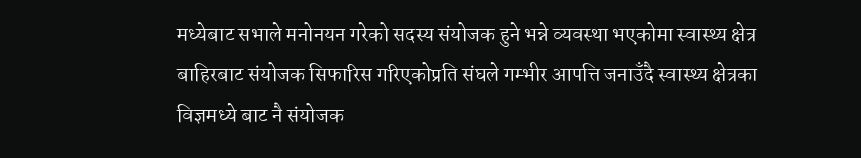मध्येबाट सभाले मनोनयन गरेको सदस्य संयोजक हुने भन्ने व्यवस्था भएकोमा स्वास्थ्य क्षेत्र बाहिरबाट संयोजक सिफारिस गरिएकोप्रति संघले गम्भीर आपत्ति जनाउँदै स्वास्थ्य क्षेत्रका विज्ञमध्ये बाट नै संयोजक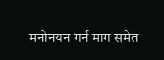मनोनयन गर्न माग समेत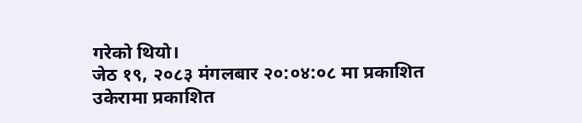गरेको थियो।
जेठ १९, २०८३ मंगलबार २०:०४:०८ मा प्रकाशित
उकेरामा प्रकाशित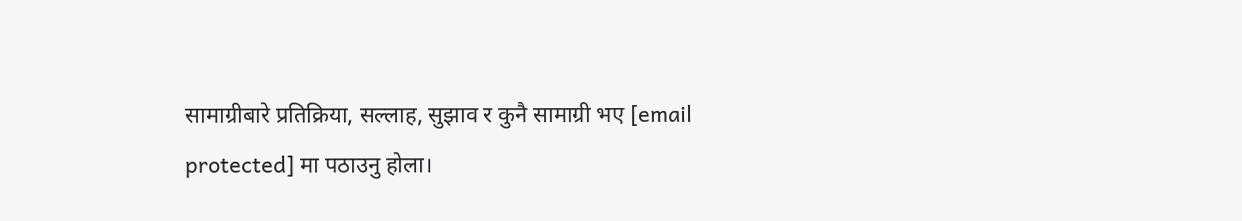सामाग्रीबारे प्रतिक्रिया, सल्लाह, सुझाव र कुनै सामाग्री भए [email protected] मा पठाउनु होला।